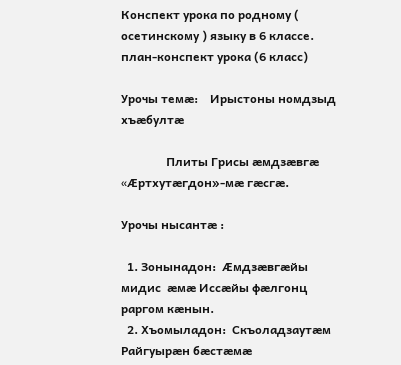Конспект урока по родному ( осетинскому ) языку в 6 классе.
план-конспект урока (6 класс)

Урочы темæ:    Ирыстоны номдзыд хъæбултæ

               Плиты Грисы æмдзæвгæ  «Æртхутæгдон»-мæ гæсгæ.

Урочы нысантæ :

  1. Зонынадон:  Æмдзæвгæйы мидис  æмæ Иссæйы фæлгонц раргом кæнын.
  2. Хъомыладон:  Скъоладзаутæм Райгуырæн бæстæмæ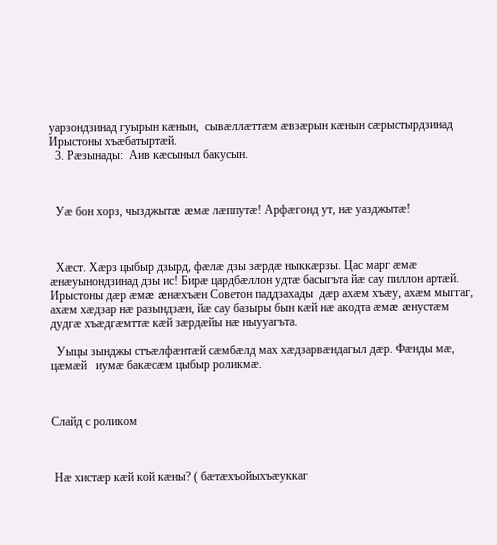уарзондзинад гуырын кæнын,  сывæллæттæм æвзæрын кæнын сæрыстырдзинад Ирыстоны хъæбатыртæй.
  3. Рæзынады:  Аив кæсыныл бакусын.



  Уæ бон хорз, чызджытæ æмæ лæппутæ! Арфæгонд ут, нæ уазджытæ!



  Хæст. Хæрз цыбыр дзырд, фæлæ дзы зæрдæ ныккæрзы. Цас марг æмæ æнæуынондзинад дзы ис! Бирæ цардбæллон удтæ басыгъта йæ сау пиллон артæй. Ирыстоны дæр æмæ æнæхъæн Советон паддзахады  дæр ахæм хъæу, ахæм мыггаг, ахæм хæдзар нæ разындзæн, йæ сау базыры бын кæй нæ акодта æмæ æнустæм дудгæ хъæдгæмттæ кæй зæрдæйы нæ ныууагъта.

  Уыцы зынджы стъæлфæнтæй сæмбæлд мах хæдзарвæндагыл дæр. Фæнды мæ, цæмæй   иумæ бакæсæм цыбыр роликмæ.



Слайд с роликом



 Нæ хистæр кæй кой кæны? ( бæтæхъойыхъæуккаг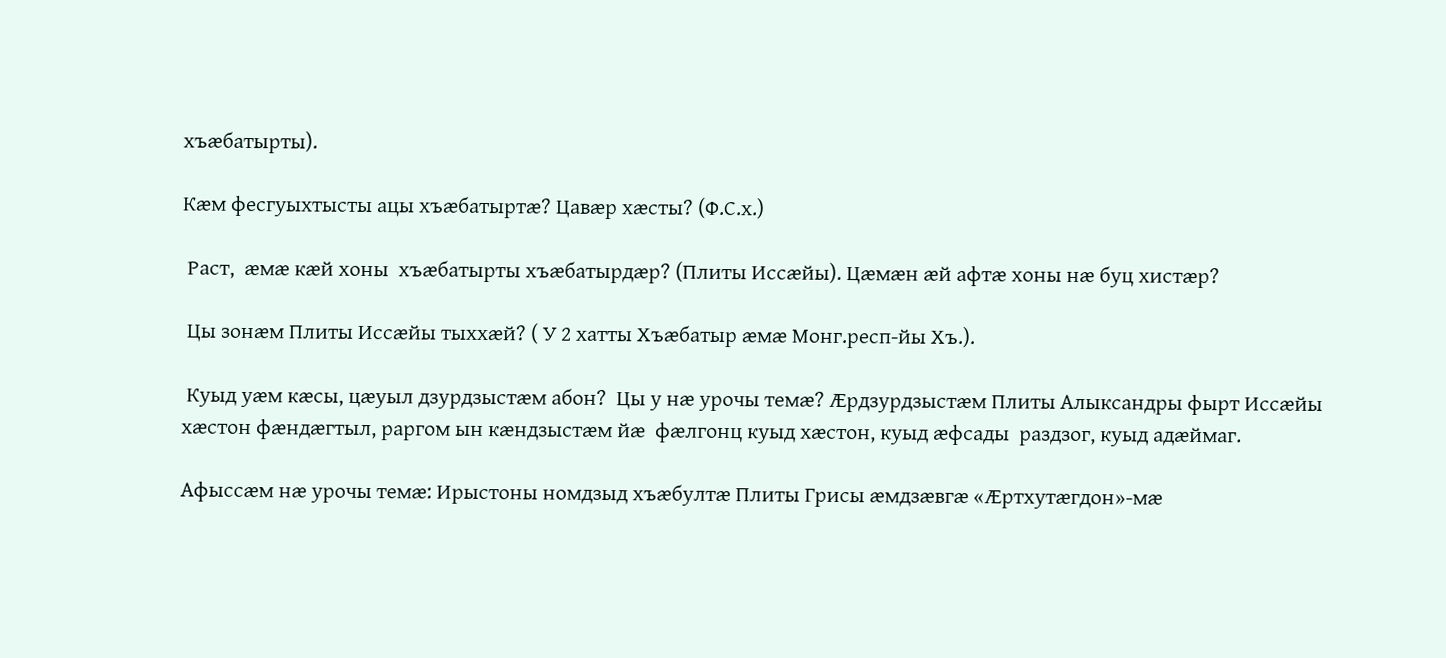хъæбатырты).

Кæм фесгуыхтысты ацы хъæбатыртæ? Цавæр хæсты? (Ф.С.х.)

 Раст,  æмæ кæй хоны  хъæбатырты хъæбатырдæр? (Плиты Иссæйы). Цæмæн æй афтæ хоны нæ буц хистæр?

 Цы зонæм Плиты Иссæйы тыххæй? ( У 2 хатты Хъæбатыр æмæ Монг.респ-йы Хъ.).

 Куыд уæм кæсы, цæуыл дзурдзыстæм абон?  Цы у нæ урочы темæ? Æрдзурдзыстæм Плиты Алыксандры фырт Иссæйы хæстон фæндæгтыл, раргом ын кæндзыстæм йæ  фæлгонц куыд хæстон, куыд æфсады  раздзог, куыд адæймаг.

Афыссæм нæ урочы темæ: Ирыстоны номдзыд хъæбултæ Плиты Грисы æмдзæвгæ «Æртхутæгдон»-мæ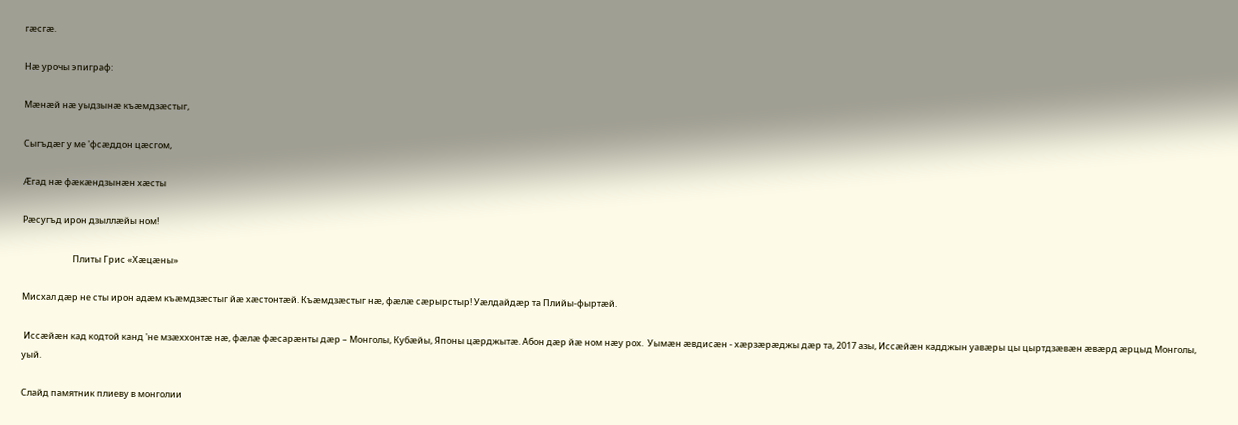гæсгæ.

Нæ урочы эпиграф:

Мæнæй нæ уыдзынæ къæмдзæстыг,

Сыгъдæг у ме 'фсæддон цæсгом,

Æгад нæ фæкæндзынæн хæсты

Рæсугъд ирон дзыллæйы ном!

                         Плиты Грис «Хæцæны»

Мисхал дæр не сты ирон адæм къæмдзæстыг йæ хæстонтæй. Къæмдзæстыг нæ, фæлæ сæрырстыр! Уæлдайдæр та Плийы-фыртæй.

 Иссæйæн кад кодтой канд 'не мзæххонтæ нæ, фæлæ фæсарæнты дæр – Монголы, Кубæйы, Японы цæрджытæ. Абон дæр йæ ном нæу рох.  Уымæн æвдисæн - хæрзæрæджы дæр та, 2017 азы, Иссæйæн кадджын уавæры цы цыртдзæвæн æвæрд æрцыд Монголы, уый.

Слайд памятник плиеву в монголии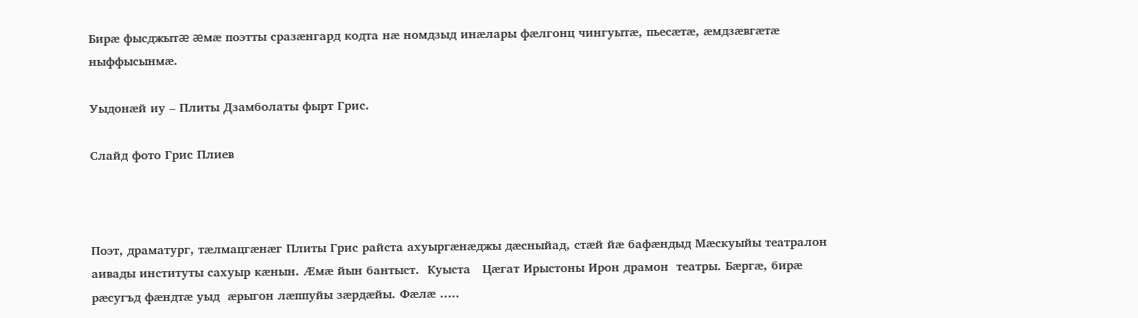Бирæ фысджытæ æмæ поэтты сразæнгард кодта нæ номдзыд инæлары фæлгонц чингуытæ, пьесæтæ, æмдзæвгæтæ ныффысынмæ.

Уыдонæй иу – Плиты Дзамболаты фырт Грис.

Слайд фото Грис Плиев



Поэт, драматург, тæлмацгæнæг Плиты Грис райста ахуыргæнæджы дæсныйад, стæй йæ бафæндыд Мæскуыйы театралон аивады институты сахуыр кæнын. Æмæ йын бантыст.  Куыста   Цæгат Ирыстоны Ирон драмон  театры. Бæргæ, бирæ рæсугъд фæндтæ уыд  æрыгон лæппуйы зæрдæйы. Фæлæ …..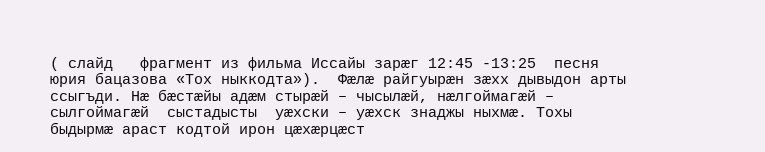( слайд   фрагмент из фильма Иссайы зарæг 12:45 -13:25  песня юрия бацазова «Тох ныккодта»).  Фæлæ райгуырæн зæхх дывыдон арты ссыгъди. Нæ бæстæйы адæм стырæй – чысылæй, нæлгоймагæй – сылгоймагæй  сыстадысты  уæхски – уæхск знаджы ныхмæ. Тохы  быдырмæ араст кодтой ирон цæхæрцæст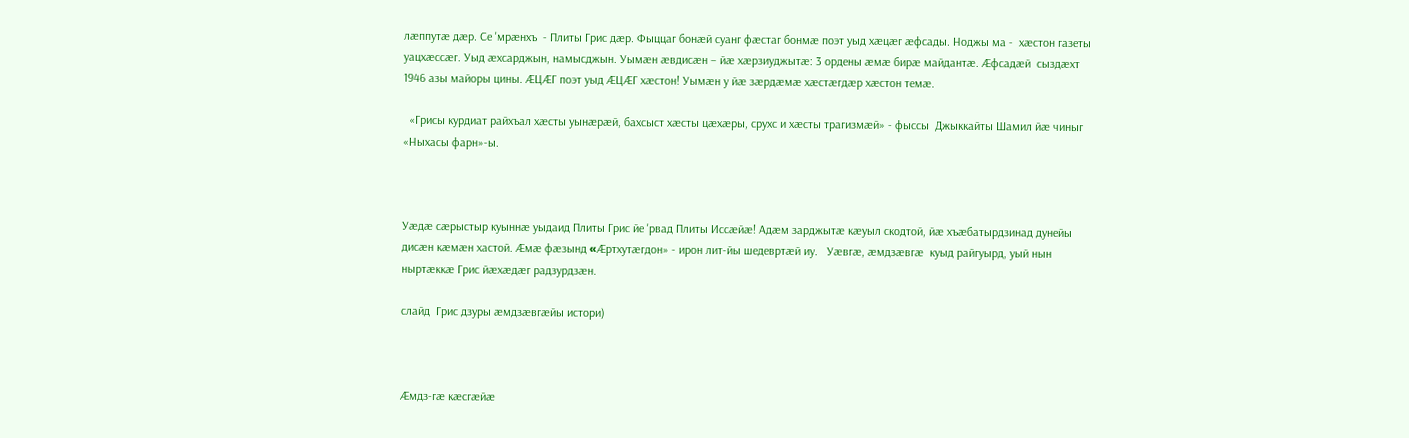лæппутæ дæр. Се 'мрæнхъ  - Плиты Грис дæр. Фыццаг бонæй суанг фæстаг бонмæ поэт уыд хæцæг æфсады. Ноджы ма -  хæстон газеты уацхæссæг. Уыд æхсарджын, намысджын. Уымæн æвдисæн – йæ хæрзиуджытæ: 3 ордены æмæ бирæ майдантæ. Æфсадæй  сыздæхт  1946 азы майоры цины. ÆЦÆГ поэт уыд ÆЦÆГ хæстон! Уымæн у йæ зæрдæмæ хæстæгдæр хæстон темæ.

  «Грисы курдиат райхъал хæсты уынæрæй, бахсыст хæсты цæхæры, срухс и хæсты трагизмæй» - фыссы  Джыккайты Шамил йæ чиныг «Ныхасы фарн»-ы.



Уæдæ сæрыстыр куыннæ уыдаид Плиты Грис йе 'рвад Плиты Иссæйæ! Адæм зарджытæ кæуыл скодтой, йæ хъæбатырдзинад дунейы дисæн кæмæн хастой. Æмæ фæзынд «Æртхутæгдон» - ирон лит-йы шедевртæй иу.   Уæвгæ, æмдзæвгæ  куыд райгуырд, уый нын ныртæккæ Грис йæхæдæг радзурдзæн.

слайд  Грис дзуры æмдзæвгæйы истори)



Æмдз-гæ кæсгæйæ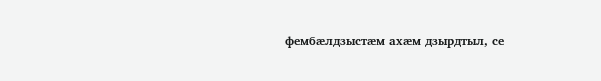фембæлдзыстæм ахæм дзырдтыл, се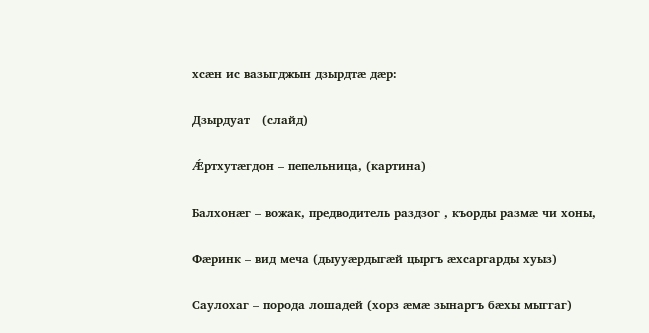хсæн ис вазыгджын дзырдтæ дæр:

Дзырдуат   (слайд)

Ǽртхутæгдон – пепельница, (картина)

Балхонæг – вожак, предводитель раздзог , къорды размæ чи хоны,

Фæринк – вид меча (дыууæрдыгæй цыргъ æхсаргарды хуыз)

Саулохаг – порода лошадей (хорз æмæ зынаргъ бæхы мыггаг)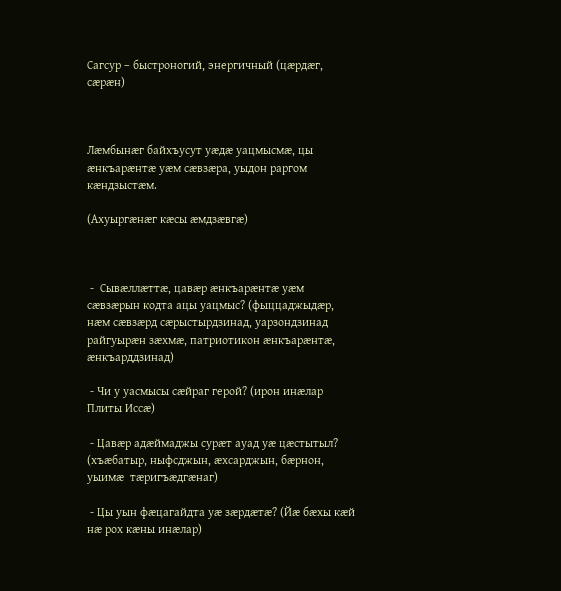Сагсур – быстроногий, энергичный (цæрдæг, сæрæн)



Лæмбынæг байхъусут уæдæ уацмысмæ, цы æнкъарæнтæ уæм сæвзæра, уыдон раргом кæндзыстæм.

(Ахуыргæнæг кæсы æмдзæвгæ)



 -  Сывæллæттæ, цавæр æнкъарæнтæ уæм сæвзæрын кодта ацы уацмыс? (фыццаджыдæр, нæм сæвзæрд сæрыстырдзинад, уарзондзинад  райгуырæн зæхмæ, патриотикон æнкъарæнтæ, æнкъарддзинад)

 - Чи у уасмысы сæйраг герой? (ирон инæлар Плиты Иссæ)

 - Цавæр адæймаджы сурæт ауад уæ цæстытыл? (хъæбатыр, ныфсджын, æхсарджын, бæрнон, уыимæ  тæригъæдгæнаг)

 - Цы уын фæцагайдта уæ зæрдæтæ? (Йæ бæхы кæй нæ рох кæны инæлар)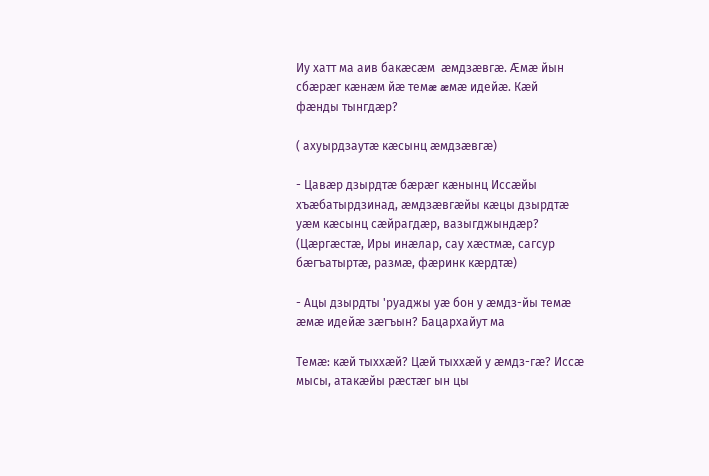Иу хатт ма аив бакæсæм  æмдзæвгæ. Æмæ йын сбæрæг кæнæм йæ темæ æмæ идейæ. Кæй фæнды тынгдæр?

( ахуырдзаутæ кæсынц æмдзæвгæ)

- Цавæр дзырдтæ бæрæг кæнынц Иссæйы хъæбатырдзинад, æмдзæвгæйы кæцы дзырдтæ  уæм кæсынц сæйрагдæр, вазыгджындæр? (Цæргæстæ, Иры инæлар, сау хæстмæ, сагсур бæгъатыртæ, размæ, фæринк кæрдтæ)

- Ацы дзырдты 'руаджы уæ бон у æмдз-йы темæ æмæ идейæ зæгъын? Бацархайут ма

Темæ: кæй тыххæй? Цæй тыххæй у æмдз-гæ? Иссæ мысы, атакæйы рæстæг ын цы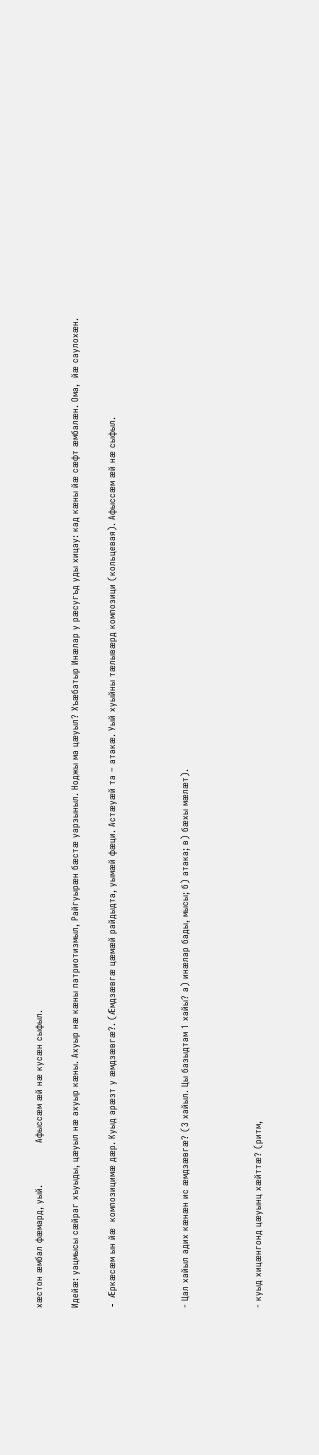хæстон æмбал фæмард, уый.              Афыссæм æй нæ кусæн сыфыл.

Идейæ: уацмысы сæйраг хъуыды, цæуыл нæ ахуыр кæны. Ахуыр нæ кæны патриотизмыл, Райгуырæн бæстæ уарзыныл. Ноджы ма цæуыл? Хъæбатыр Инæлар у рæсугъд уды хицау: кад кæны йæ сæфт æмбалæн. Ома,  йæ саулохæн.

- Æркæсæм ын йæ  композицимæ дæр. Куыд арæзт у æмдзæвгæ?. (Æмдзæвгæ цæмæй райдыдта, уымæй фæци. Астæуæй та – атакæ. Уый хуыйны тæлывæрд композици (кольцевая). Афыссæм æй нæ сыфыл.



- Цал хайыл адих кæнæн ис æмдзæвгæ? (3 хайыл. Цы базыдтам 1 хайы? а) инæлар бады, мысы; б) атака; в) бæхы мæлæт).



- куыд хицæнгонд цæуынц хæйттæ? (ритм,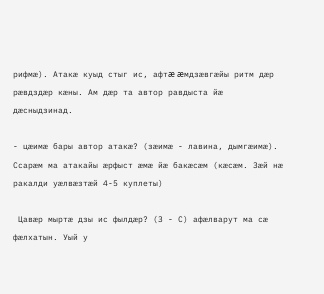рифмæ). Атакæ куыд стыг ис, афтæ æмдзæвгæйы ритм дæр рæвдздæр кæны. Ам дæр та автор равдыста йæ дæсныдзинад.

- цæимæ бары автор атакæ? (зæимæ - лавина, дымгæимæ). Ссарæм ма атакайы æрфыст æмæ йæ бакæсæм (кæсæм. Зæй нæ ракалди уæлвæзтæй 4-5 куплеты)

 Цавæр мыртæ дзы ис фылдæр? (З - С) афæлварут ма сæ фæлхатын. Уый у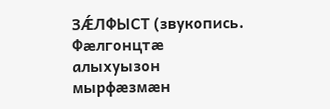ЗǼЛФЫСТ (звукопись. Фæлгонцтæ алыхуызон мырфæзмæн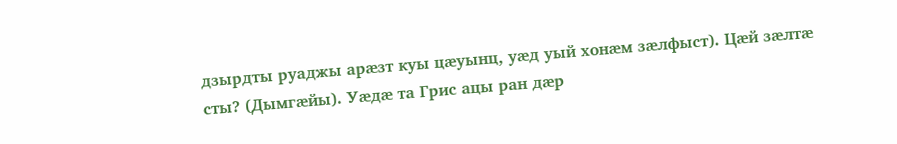дзырдты руаджы арæзт куы цæуынц, уæд уый хонæм зæлфыст). Цæй зæлтæ сты? (Дымгæйы). Уæдæ та Грис ацы ран дæр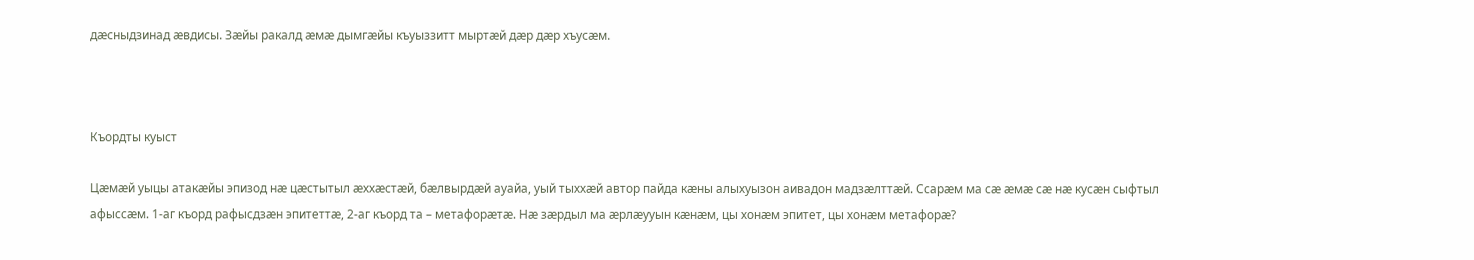дæсныдзинад æвдисы. Зæйы ракалд æмæ дымгæйы къуыззитт мыртæй дæр дæр хъусæм.



Къордты куыст

Цæмæй уыцы атакæйы эпизод нæ цæстытыл æххæстæй, бæлвырдæй ауайа, уый тыххæй автор пайда кæны алыхуызон аивадон мадзæлттæй. Ссарæм ма сæ æмæ сæ нæ кусæн сыфтыл афыссæм. 1-аг къорд рафысдзæн эпитеттæ, 2-аг къорд та – метафорæтæ. Нæ зæрдыл ма æрлæууын кæнæм, цы хонæм эпитет, цы хонæм метафорæ?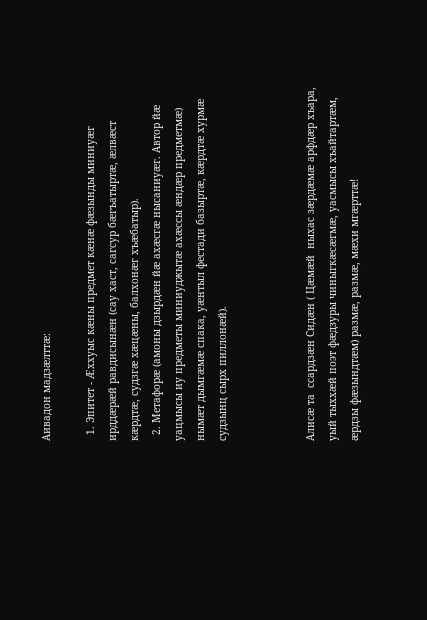Аивадон мадзæлттæ:

  1. Эпитет - Æххуыс кæны предмет кæнæ фæзынды миниуæг ирддæрæй равдисынæн (сау хаст, сагсур бæгъатыртæ, æлвæст кæрдтæ, судзгæ хæцæны, балхонæг хъæбатыр).
  2. Метафорæ (амоны дзырдæн йæ ахæсгæ нысаниуæг. Автор йæ уацмысы иу предметы миниуджытæ ахæссы æндæр предметмæ) нымæт дымгæмæ спака, уæнтыл фестади базыртæ, кæрдтæ хурмæ судзынц сырх пиллонæй).



Алисæ та  ссардзæн Сидæн ( Цæмæй  ныхас зæрдæмæ арфдæр хъара, уый тыххæй поэт фæдзуры чиныгкæсæгмæ, уасмысы хъайтартæм, æрдзы фæзындтæм) размæ, размæ, мæхи мгæрттæ!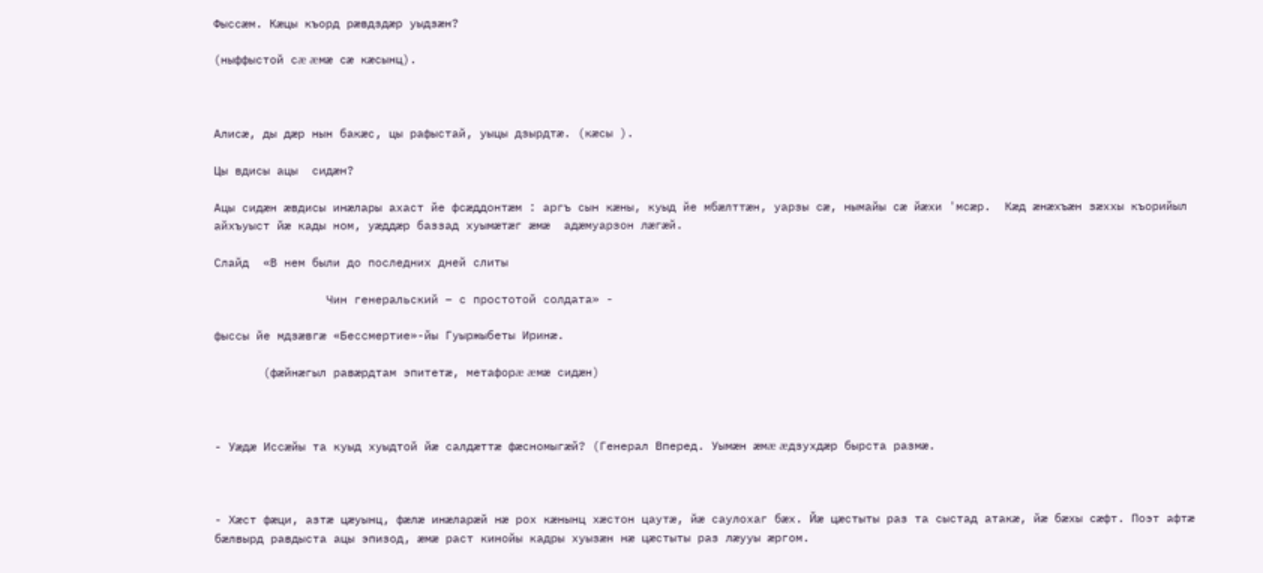Фыссæм. Кæцы къорд рæвдздæр уыдзæн?

(ныффыстой сæ æмæ сæ кæсынц).



Алисæ, ды дæр нын бакæс, цы рафыстай, уыцы дзырдтæ. (кæсы ).

Цы вдисы ацы  сидæн?

Ацы сидæн æвдисы инæлары ахаст йе фсæддонтæм : аргъ сын кæны, куыд йе мбæлттæн, уарзы сæ, нымайы сæ йæхи 'мсæр.  Кæд æнæхъæн зæххы къорийыл айхъуыст йæ кады ном, уæддæр баззад хуымæтæг æмæ  адæмуарзон лæгæй.

Слайд  «В нем были до последних дней слиты

                Чин генеральский – с простотой солдата» -

фыссы йе мдзæвгæ «Бессмертие»-йы Гуыржыбеты Иринæ.

       (фæйнæгыл равæрдтам эпитетæ, метафорæ æмæ сидæн)



- Уæдæ Иссæйы та куыд хуыдтой йæ салдæттæ фæсномыгæй? (Генерал Вперед. Уымæн æмæ æдзухдæр бырста размæ.



- Хæст фæци, азтæ цæуынц, фæлæ инæларæй нæ рох кæнынц хæстон цаутæ, йæ саулохаг бæх. Йæ цæстыты раз та сыстад атакæ, йæ бæхы сæфт. Поэт афтæ бæлвырд равдыста ацы эпизод, æмæ раст кинойы кадры хуызæн нæ цæстыты раз лæууы æргом.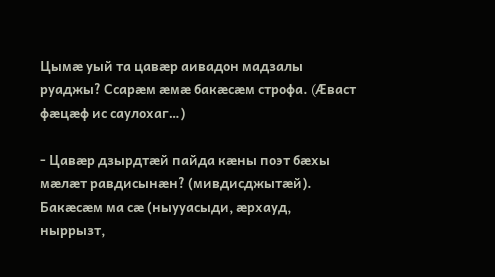Цымæ уый та цавæр аивадон мадзалы руаджы? Ссарæм æмæ бакæсæм строфа. (Æваст фæцæф ис саулохаг…)

- Цавæр дзырдтæй пайда кæны поэт бæхы мæлæт равдисынæн? (мивдисджытæй). Бакæсæм ма сæ (ныууасыди, æрхауд, ныррызт,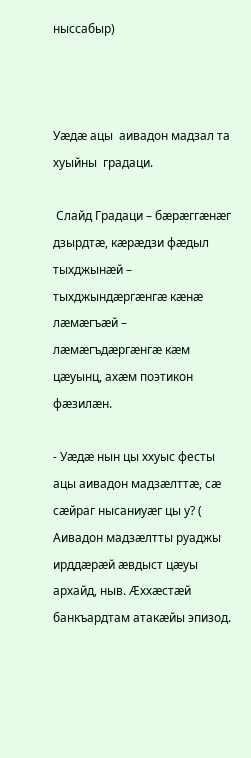ныссабыр)



Уæдæ ацы  аивадон мадзал та  хуыйны  градаци.

 Слайд Градаци – бæрæггæнæг дзырдтæ, кæрæдзи фæдыл тыхджынæй – тыхджындæргæнгæ кæнæ лæмæгъæй – лæмæгъдæргæнгæ кæм цæуынц, ахæм поэтикон фæзилæн.

- Уæдæ нын цы ххуыс фесты ацы аивадон мадзæлттæ, сæ сæйраг нысаниуæг цы у? ( Аивадон мадзæлтты руаджы ирддæрæй æвдыст цæуы архайд, ныв. Æххæстæй банкъардтам атакæйы эпизод.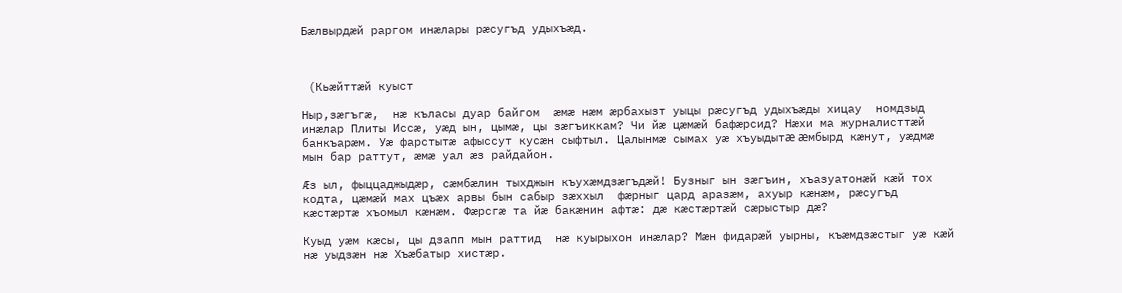Бæлвырдæй раргом инæлары рæсугъд удыхъæд.



 (Кьæйттæй куыст

Ныр,зæгъгæ,  нæ къласы дуар байгом  æмæ нæм æрбахызт уыцы рæсугъд удыхъæды хицау  номдзыд инæлар Плиты Иссæ, уæд ын, цымæ, цы зæгъиккам? Чи йæ цæмæй бафæрсид? Нæхи ма журналисттæй  банкъарæм. Уæ фарстытæ афыссут кусæн сыфтыл. Цалынмæ сымах уæ хъуыдытæ æмбырд кæнут, уæдмæ мын бар раттут, æмæ уал æз райдайон.

Æз ыл, фыццаджыдæр, сæмбæлин тыхджын къухæмдзæгъдæй! Бузныг ын зæгъин, хъазуатонæй кæй тох кодта, цæмæй мах цъæх арвы бын сабыр зæххыл  фæрныг цард аразæм, ахуыр кæнæм, рæсугъд кæстæртæ хъомыл кæнæм. Фæрсгæ та йæ бакæнин афтæ: дæ кæстæртæй сæрыстыр дæ?

Куыд уæм кæсы, цы дзапп мын раттид  нæ куырыхон инæлар? Мæн фидарæй уырны, къæмдзæстыг уæ кæй нæ уыдзæн нæ Хъæбатыр хистæр.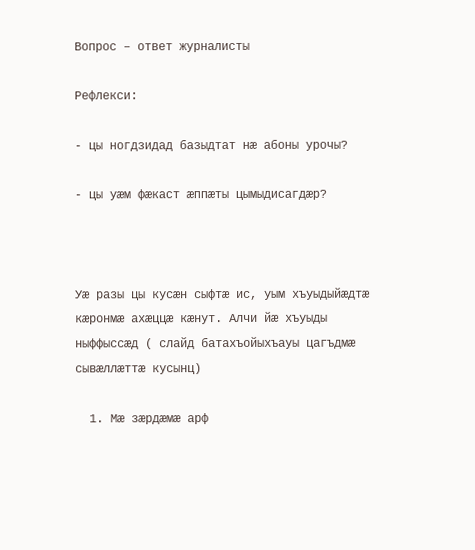Вопрос – ответ журналисты

Рефлекси:

- цы ногдзидад базыдтат нæ абоны урочы?

- цы уæм фæкаст æппæты цымыдисагдæр?



Уæ разы цы кусæн сыфтæ ис, уым хъуыдыйæдтæ кæронмæ ахæццæ кæнут. Алчи йæ хъуыды ныффыссæд ( слайд батахъойыхъауы цагъдмæ сывæллæттæ кусынц)

  1. Мæ зæрдæмæ арф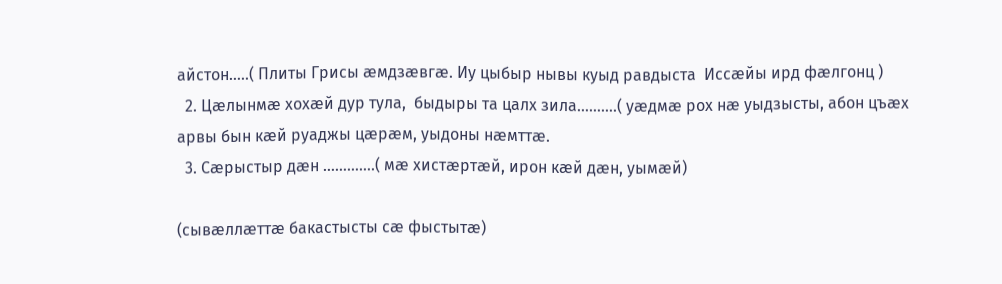айстон…..( Плиты Грисы æмдзæвгæ. Иу цыбыр нывы куыд равдыста  Иссæйы ирд фæлгонц )
  2. Цæлынмæ хохæй дур тула,  быдыры та цалх зила……….( уæдмæ рох нæ уыдзысты, абон цъæх арвы бын кæй руаджы цæрæм, уыдоны нæмттæ.
  3. Сæрыстыр дæн ………….( мæ хистæртæй, ирон кæй дæн, уымæй)

(сывæллæттæ бакастысты сæ фыстытæ)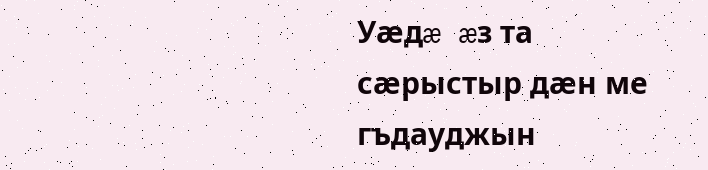Уæдæ æз та сæрыстыр дæн ме гъдауджын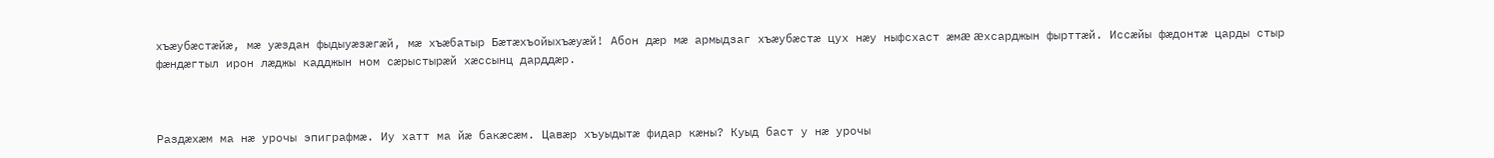хъæубæстæйæ, мæ уæздан фыдыуæзæгæй, мæ хъæбатыр Бæтæхъойыхъæуæй! Абон дæр мæ армыдзаг хъæубæстæ цух нæу ныфсхаст æмæ æхсарджын фырттæй. Иссæйы фæдонтæ царды стыр фæндæгтыл ирон лæджы кадджын ном сæрыстырæй хæссынц дарддæр.



Раздæхæм ма нæ урочы эпиграфмæ. Иу хатт ма йæ бакæсæм. Цавæр хъуыдытæ фидар кæны? Куыд баст у нæ урочы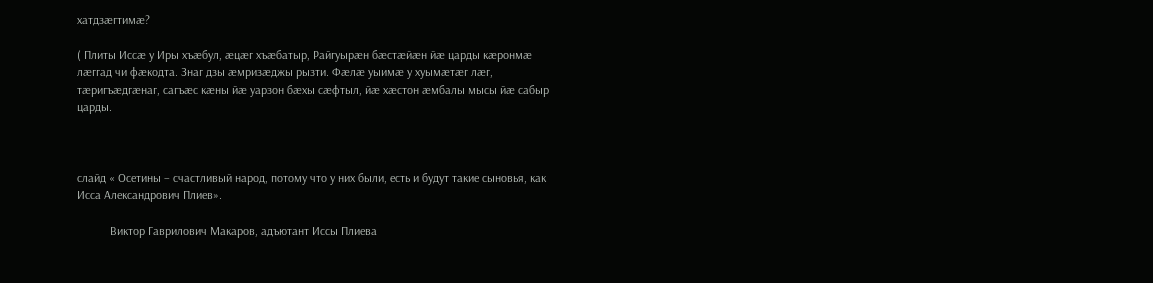хатдзæгтимæ?

( Плиты Иссæ у Иры хъæбул, æцæг хъæбатыр, Райгуырæн бæстæйæн йæ царды кæронмæ лæггад чи фæкодта. Знаг дзы æмризæджы рызти. Фæлæ уыимæ у хуымæтæг лæг, тæригъæдгæнаг, сагъæс кæны йæ уарзон бæхы сæфтыл, йæ хæстон æмбалы мысы йæ сабыр царды.



слайд « Осетины – счастливый народ, потому что у них были, есть и будут такие сыновья, как Исса Александрович Плиев».

           Виктор Гаврилович Макаров, адъютант Иссы Плиева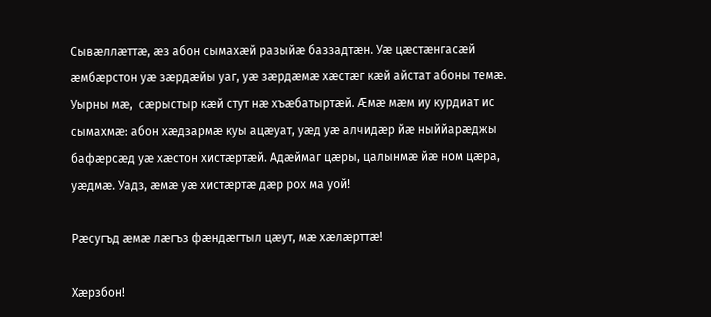Сывæллæттæ, æз абон сымахæй разыйæ баззадтæн. Уæ цæстæнгасæй æмбæрстон уæ зæрдæйы уаг, уæ зæрдæмæ хæстæг кæй айстат абоны темæ. Уырны мæ,  сæрыстыр кæй стут нæ хъæбатыртæй. Æмæ мæм иу курдиат ис сымахмæ: абон хæдзармæ куы ацæуат, уæд уæ алчидæр йæ ныййарæджы бафæрсæд уæ хæстон хистæртæй. Адæймаг цæры, цалынмæ йæ ном цæра, уæдмæ. Уадз, æмæ уæ хистæртæ дæр рох ма уой!

Рæсугъд æмæ лæгъз фæндæгтыл цæут, мæ хæлæрттæ!

Хæрзбон!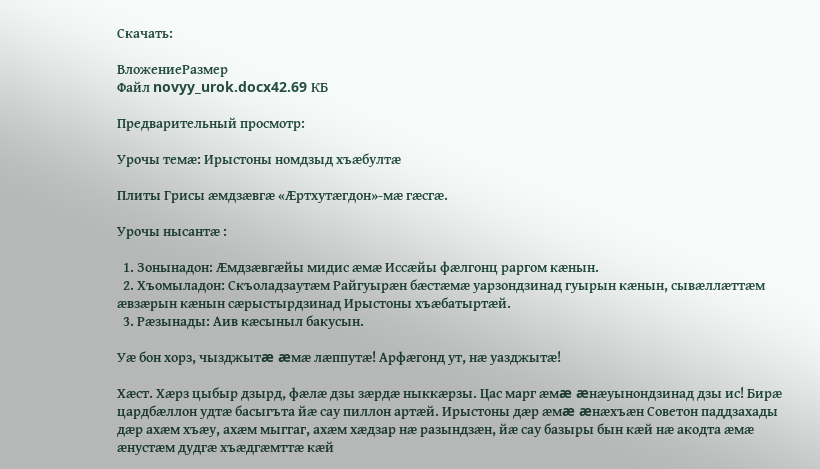Скачать:

ВложениеРазмер
Файл novyy_urok.docx42.69 КБ

Предварительный просмотр:

Урочы темæ: Ирыстоны номдзыд хъæбултæ

Плиты Грисы æмдзæвгæ «Æртхутæгдон»-мæ гæсгæ.

Урочы нысантæ :

  1. Зонынадон: Æмдзæвгæйы мидис æмæ Иссæйы фæлгонц раргом кæнын.
  2. Хъомыладон: Скъоладзаутæм Райгуырæн бæстæмæ уарзондзинад гуырын кæнын, сывæллæттæм æвзæрын кæнын сæрыстырдзинад Ирыстоны хъæбатыртæй.
  3. Рæзынады: Аив кæсыныл бакусын.

Уæ бон хорз, чызджытæ æмæ лæппутæ! Арфæгонд ут, нæ уазджытæ!

Хæст. Хæрз цыбыр дзырд, фæлæ дзы зæрдæ ныккæрзы. Цас марг æмæ æнæуынондзинад дзы ис! Бирæ цардбæллон удтæ басыгъта йæ сау пиллон артæй. Ирыстоны дæр æмæ æнæхъæн Советон паддзахады дæр ахæм хъæу, ахæм мыггаг, ахæм хæдзар нæ разындзæн, йæ сау базыры бын кæй нæ акодта æмæ æнустæм дудгæ хъæдгæмттæ кæй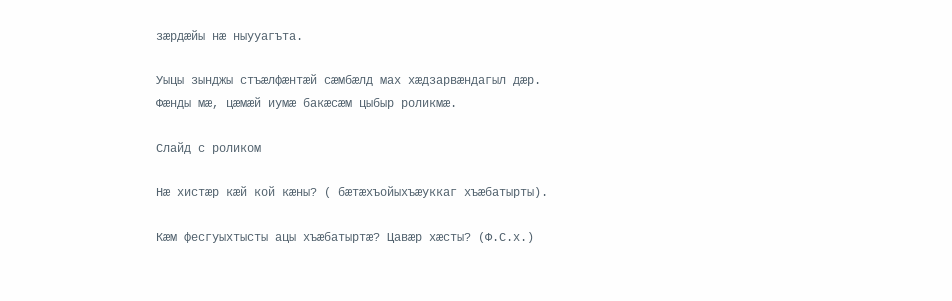зæрдæйы нæ ныууагъта.

Уыцы зынджы стъæлфæнтæй сæмбæлд мах хæдзарвæндагыл дæр. Фæнды мæ, цæмæй иумæ бакæсæм цыбыр роликмæ.

Слайд с роликом

Нæ хистæр кæй кой кæны? ( бæтæхъойыхъæуккаг хъæбатырты).

Кæм фесгуыхтысты ацы хъæбатыртæ? Цавæр хæсты? (Ф.С.х.)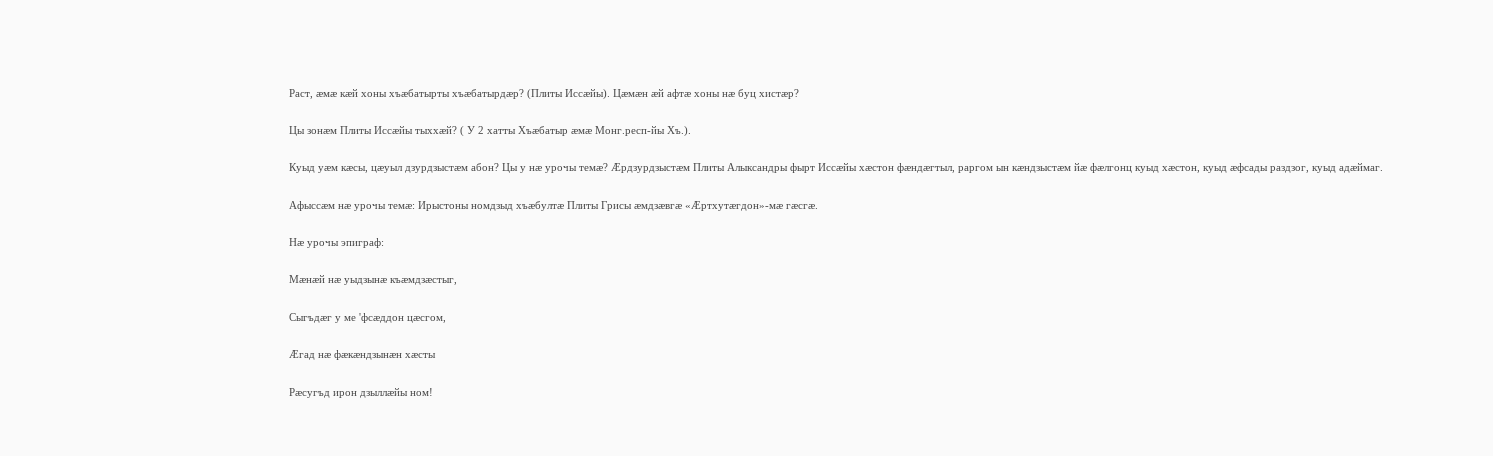Раст, æмæ кæй хоны хъæбатырты хъæбатырдæр? (Плиты Иссæйы). Цæмæн æй афтæ хоны нæ буц хистæр?

Цы зонæм Плиты Иссæйы тыххæй? ( У 2 хатты Хъæбатыр æмæ Монг.респ-йы Хъ.).

Куыд уæм кæсы, цæуыл дзурдзыстæм абон? Цы у нæ урочы темæ? Æрдзурдзыстæм Плиты Алыксандры фырт Иссæйы хæстон фæндæгтыл, раргом ын кæндзыстæм йæ фæлгонц куыд хæстон, куыд æфсады раздзог, куыд адæймаг.

Афыссæм нæ урочы темæ: Ирыстоны номдзыд хъæбултæ Плиты Грисы æмдзæвгæ «Æртхутæгдон»-мæ гæсгæ.

Нæ урочы эпиграф:

Мæнæй нæ уыдзынæ къæмдзæстыг,

Сыгъдæг у ме 'фсæддон цæсгом,

Æгад нæ фæкæндзынæн хæсты

Рæсугъд ирон дзыллæйы ном!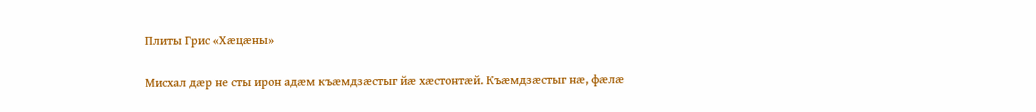Плиты Грис «Хæцæны»

Мисхал дæр не сты ирон адæм къæмдзæстыг йæ хæстонтæй. Къæмдзæстыг нæ, фæлæ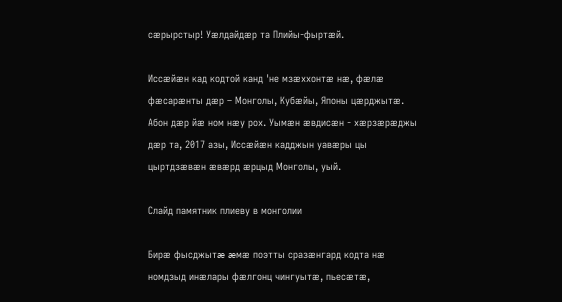сæрырстыр! Уæлдайдæр та Плийы-фыртæй.

Иссæйæн кад кодтой канд 'не мзæххонтæ нæ, фæлæ фæсарæнты дæр – Монголы, Кубæйы, Японы цæрджытæ. Абон дæр йæ ном нæу рох. Уымæн æвдисæн - хæрзæрæджы дæр та, 2017 азы, Иссæйæн кадджын уавæры цы цыртдзæвæн æвæрд æрцыд Монголы, уый.

Слайд памятник плиеву в монголии

Бирæ фысджытæ æмæ поэтты сразæнгард кодта нæ номдзыд инæлары фæлгонц чингуытæ, пьесæтæ,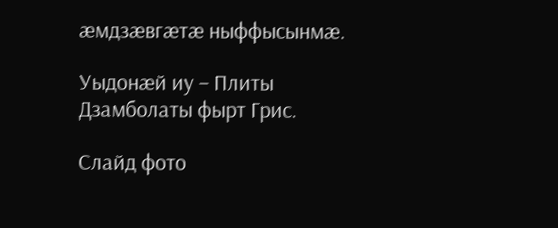æмдзæвгæтæ ныффысынмæ.

Уыдонæй иу – Плиты Дзамболаты фырт Грис.

Слайд фото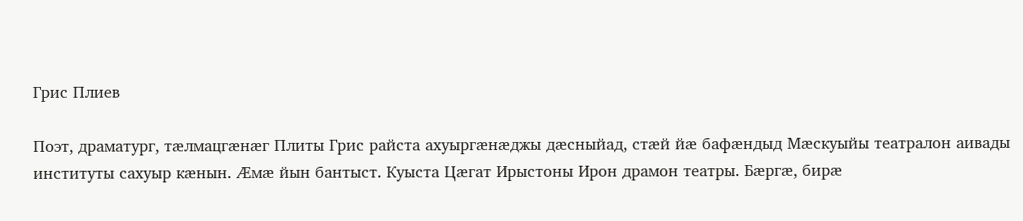Грис Плиев

Поэт, драматург, тæлмацгæнæг Плиты Грис райста ахуыргæнæджы дæсныйад, стæй йæ бафæндыд Мæскуыйы театралон аивады институты сахуыр кæнын. Æмæ йын бантыст. Куыста Цæгат Ирыстоны Ирон драмон театры. Бæргæ, бирæ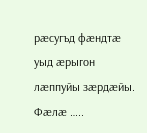рæсугъд фæндтæ уыд æрыгон лæппуйы зæрдæйы. Фæлæ …..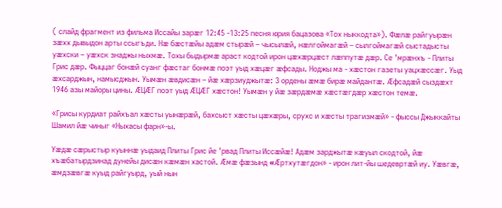( слайд фрагмент из фильма Иссайы зарæг 12:45 -13:25 песня юрия бацазова «Тох ныккодта»). Фæлæ райгуырæн зæхх дывыдон арты ссыгъди. Нæ бæстæйы адæм стырæй – чысылæй, нæлгоймагæй – сылгоймагæй сыстадысты уæхски – уæхск знаджы ныхмæ. Тохы быдырмæ араст кодтой ирон цæхæрцæст лæппутæ дæр. Се 'мрæнхъ - Плиты Грис дæр. Фыццаг бонæй суанг фæстаг бонмæ поэт уыд хæцæг æфсады. Ноджы ма - хæстон газеты уацхæссæг. Уыд æхсарджын, намысджын. Уымæн æвдисæн – йæ хæрзиуджытæ: 3 ордены æмæ бирæ майдантæ. Æфсадæй сыздæхт 1946 азы майоры цины. ÆЦÆГ поэт уыд ÆЦÆГ хæстон! Уымæн у йæ зæрдæмæ хæстæгдæр хæстон темæ.

«Грисы курдиат райхъал хæсты уынæрæй, бахсыст хæсты цæхæры, срухс и хæсты трагизмæй» - фыссы Джыккайты Шамил йæ чиныг «Ныхасы фарн»-ы.

Уæдæ сæрыстыр куыннæ уыдаид Плиты Грис йе 'рвад Плиты Иссæйæ! Адæм зарджытæ кæуыл скодтой, йæ хъæбатырдзинад дунейы дисæн кæмæн хастой. Æмæ фæзынд «Æртхутæгдон» - ирон лит-йы шедевртæй иу. Уæвгæ, æмдзæвгæ куыд райгуырд, уый нын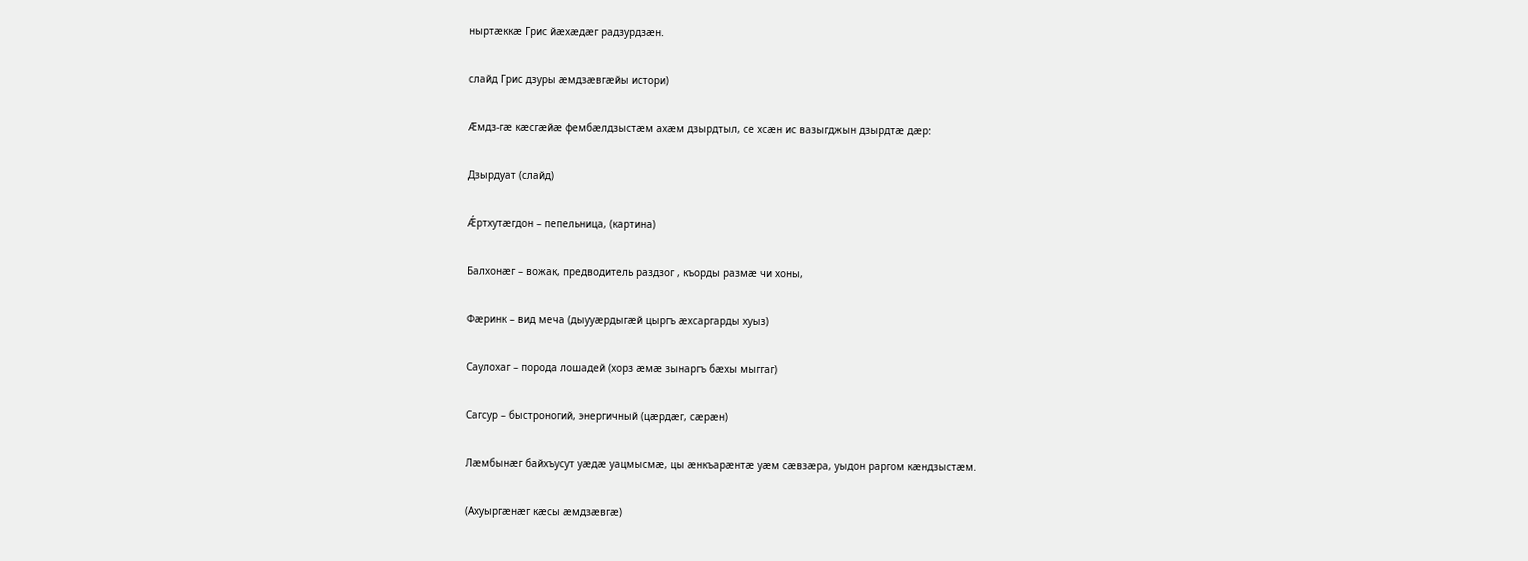ныртæккæ Грис йæхæдæг радзурдзæн.

слайд Грис дзуры æмдзæвгæйы истори)

Æмдз-гæ кæсгæйæ фембæлдзыстæм ахæм дзырдтыл, се хсæн ис вазыгджын дзырдтæ дæр:

Дзырдуат (слайд)

Ǽртхутæгдон – пепельница, (картина)

Балхонæг – вожак, предводитель раздзог , къорды размæ чи хоны,

Фæринк – вид меча (дыууæрдыгæй цыргъ æхсаргарды хуыз)

Саулохаг – порода лошадей (хорз æмæ зынаргъ бæхы мыггаг)

Сагсур – быстроногий, энергичный (цæрдæг, сæрæн)

Лæмбынæг байхъусут уæдæ уацмысмæ, цы æнкъарæнтæ уæм сæвзæра, уыдон раргом кæндзыстæм.

(Ахуыргæнæг кæсы æмдзæвгæ)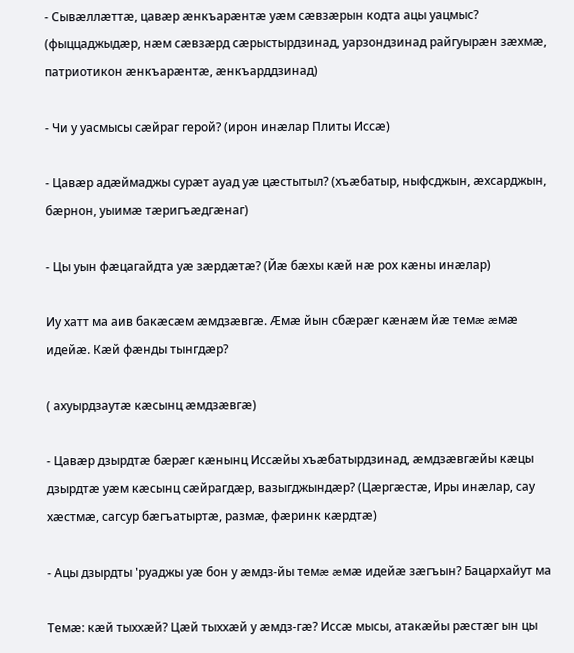- Сывæллæттæ, цавæр æнкъарæнтæ уæм сæвзæрын кодта ацы уацмыс? (фыццаджыдæр, нæм сæвзæрд сæрыстырдзинад, уарзондзинад райгуырæн зæхмæ, патриотикон æнкъарæнтæ, æнкъарддзинад)

- Чи у уасмысы сæйраг герой? (ирон инæлар Плиты Иссæ)

- Цавæр адæймаджы сурæт ауад уæ цæстытыл? (хъæбатыр, ныфсджын, æхсарджын, бæрнон, уыимæ тæригъæдгæнаг)

- Цы уын фæцагайдта уæ зæрдæтæ? (Йæ бæхы кæй нæ рох кæны инæлар)

Иу хатт ма аив бакæсæм æмдзæвгæ. Æмæ йын сбæрæг кæнæм йæ темæ æмæ идейæ. Кæй фæнды тынгдæр?

( ахуырдзаутæ кæсынц æмдзæвгæ)

- Цавæр дзырдтæ бæрæг кæнынц Иссæйы хъæбатырдзинад, æмдзæвгæйы кæцы дзырдтæ уæм кæсынц сæйрагдæр, вазыгджындæр? (Цæргæстæ, Иры инæлар, сау хæстмæ, сагсур бæгъатыртæ, размæ, фæринк кæрдтæ)

- Ацы дзырдты 'руаджы уæ бон у æмдз-йы темæ æмæ идейæ зæгъын? Бацархайут ма

Темæ: кæй тыххæй? Цæй тыххæй у æмдз-гæ? Иссæ мысы, атакæйы рæстæг ын цы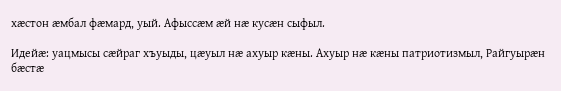хæстон æмбал фæмард, уый. Афыссæм æй нæ кусæн сыфыл.

Идейæ: уацмысы сæйраг хъуыды, цæуыл нæ ахуыр кæны. Ахуыр нæ кæны патриотизмыл, Райгуырæн бæстæ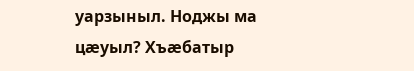уарзыныл. Ноджы ма цæуыл? Хъæбатыр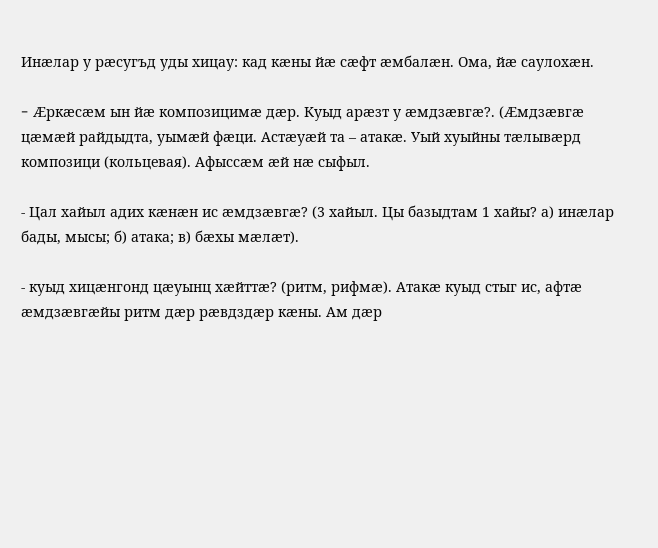Инæлар у рæсугъд уды хицау: кад кæны йæ сæфт æмбалæн. Ома, йæ саулохæн.

- Æркæсæм ын йæ композицимæ дæр. Куыд арæзт у æмдзæвгæ?. (Æмдзæвгæ цæмæй райдыдта, уымæй фæци. Астæуæй та – атакæ. Уый хуыйны тæлывæрд композици (кольцевая). Афыссæм æй нæ сыфыл.

- Цал хайыл адих кæнæн ис æмдзæвгæ? (3 хайыл. Цы базыдтам 1 хайы? а) инæлар бады, мысы; б) атака; в) бæхы мæлæт).

- куыд хицæнгонд цæуынц хæйттæ? (ритм, рифмæ). Атакæ куыд стыг ис, афтæ æмдзæвгæйы ритм дæр рæвдздæр кæны. Ам дæр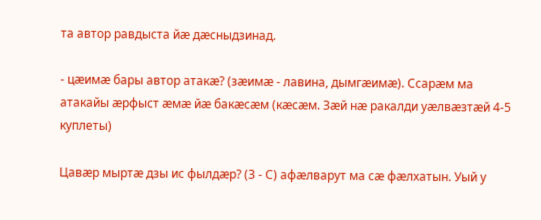та автор равдыста йæ дæсныдзинад.

- цæимæ бары автор атакæ? (зæимæ - лавина, дымгæимæ). Ссарæм ма атакайы æрфыст æмæ йæ бакæсæм (кæсæм. Зæй нæ ракалди уæлвæзтæй 4-5 куплеты)

Цавæр мыртæ дзы ис фылдæр? (З - С) афæлварут ма сæ фæлхатын. Уый у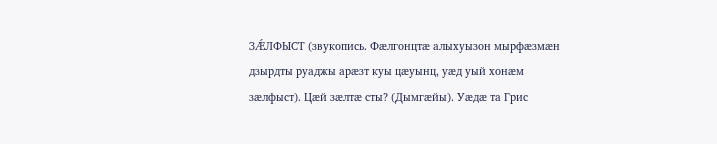ЗǼЛФЫСТ (звукопись. Фæлгонцтæ алыхуызон мырфæзмæн дзырдты руаджы арæзт куы цæуынц, уæд уый хонæм зæлфыст). Цæй зæлтæ сты? (Дымгæйы). Уæдæ та Грис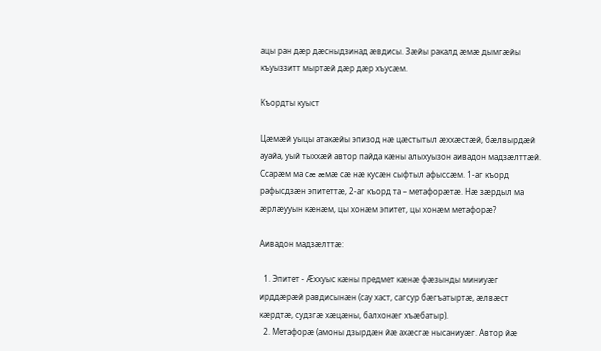ацы ран дæр дæсныдзинад æвдисы. Зæйы ракалд æмæ дымгæйы къуыззитт мыртæй дæр дæр хъусæм.

Къордты куыст

Цæмæй уыцы атакæйы эпизод нæ цæстытыл æххæстæй, бæлвырдæй ауайа, уый тыххæй автор пайда кæны алыхуызон аивадон мадзæлттæй. Ссарæм ма сæ æмæ сæ нæ кусæн сыфтыл афыссæм. 1-аг къорд рафысдзæн эпитеттæ, 2-аг къорд та – метафорæтæ. Нæ зæрдыл ма æрлæууын кæнæм, цы хонæм эпитет, цы хонæм метафорæ?

Аивадон мадзæлттæ:

  1. Эпитет - Æххуыс кæны предмет кæнæ фæзынды миниуæг ирддæрæй равдисынæн (сау хаст, сагсур бæгъатыртæ, æлвæст кæрдтæ, судзгæ хæцæны, балхонæг хъæбатыр).
  2. Метафорæ (амоны дзырдæн йæ ахæсгæ нысаниуæг. Автор йæ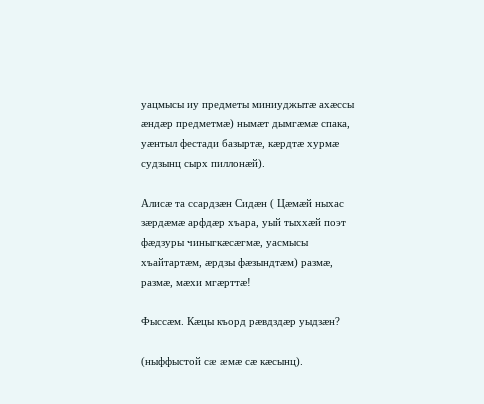уацмысы иу предметы миниуджытæ ахæссы æндæр предметмæ) нымæт дымгæмæ спака, уæнтыл фестади базыртæ, кæрдтæ хурмæ судзынц сырх пиллонæй).

Алисæ та ссардзæн Сидæн ( Цæмæй ныхас зæрдæмæ арфдæр хъара, уый тыххæй поэт фæдзуры чиныгкæсæгмæ, уасмысы хъайтартæм, æрдзы фæзындтæм) размæ, размæ, мæхи мгæрттæ!

Фыссæм. Кæцы къорд рæвдздæр уыдзæн?

(ныффыстой сæ æмæ сæ кæсынц).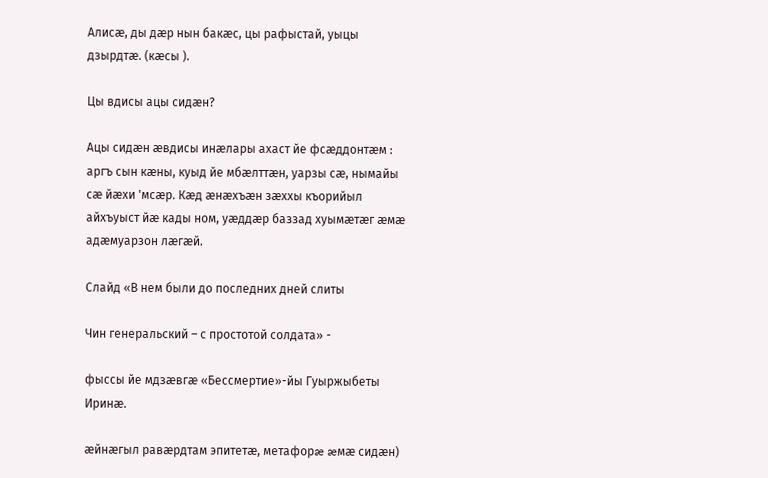Алисæ, ды дæр нын бакæс, цы рафыстай, уыцы дзырдтæ. (кæсы ).

Цы вдисы ацы сидæн?

Ацы сидæн æвдисы инæлары ахаст йе фсæддонтæм : аргъ сын кæны, куыд йе мбæлттæн, уарзы сæ, нымайы сæ йæхи 'мсæр. Кæд æнæхъæн зæххы къорийыл айхъуыст йæ кады ном, уæддæр баззад хуымæтæг æмæ адæмуарзон лæгæй.

Слайд «В нем были до последних дней слиты

Чин генеральский – с простотой солдата» -

фыссы йе мдзæвгæ «Бессмертие»-йы Гуыржыбеты Иринæ.

æйнæгыл равæрдтам эпитетæ, метафорæ æмæ сидæн)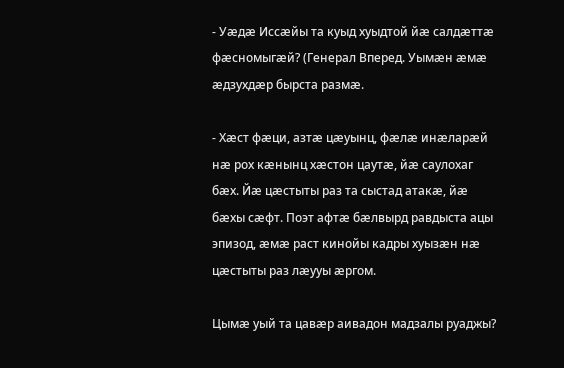- Уæдæ Иссæйы та куыд хуыдтой йæ салдæттæ фæсномыгæй? (Генерал Вперед. Уымæн æмæ æдзухдæр бырста размæ.

- Хæст фæци, азтæ цæуынц, фæлæ инæларæй нæ рох кæнынц хæстон цаутæ, йæ саулохаг бæх. Йæ цæстыты раз та сыстад атакæ, йæ бæхы сæфт. Поэт афтæ бæлвырд равдыста ацы эпизод, æмæ раст кинойы кадры хуызæн нæ цæстыты раз лæууы æргом.

Цымæ уый та цавæр аивадон мадзалы руаджы?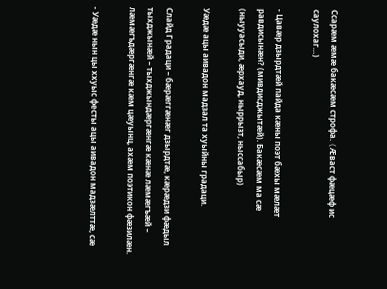Ссарæм æмæ бакæсæм строфа. (Æваст фæцæф ис саулохаг…)

- Цавæр дзырдтæй пайда кæны поэт бæхы мæлæт равдисынæн? (мивдисджытæй). Бакæсæм ма сæ (ныууасыди, æрхауд, ныррызт, ныссабыр)

Уæдæ ацы аивадон мадзал та хуыйны градаци.

Слайд Градаци – бæрæггæнæг дзырдтæ, кæрæдзи фæдыл тыхджынæй – тыхджындæргæнгæ кæнæ лæмæгъæй – лæмæгъдæргæнгæ кæм цæуынц, ахæм поэтикон фæзилæн.

- Уæдæ нын цы ххуыс фесты ацы аивадон мадзæлттæ, сæ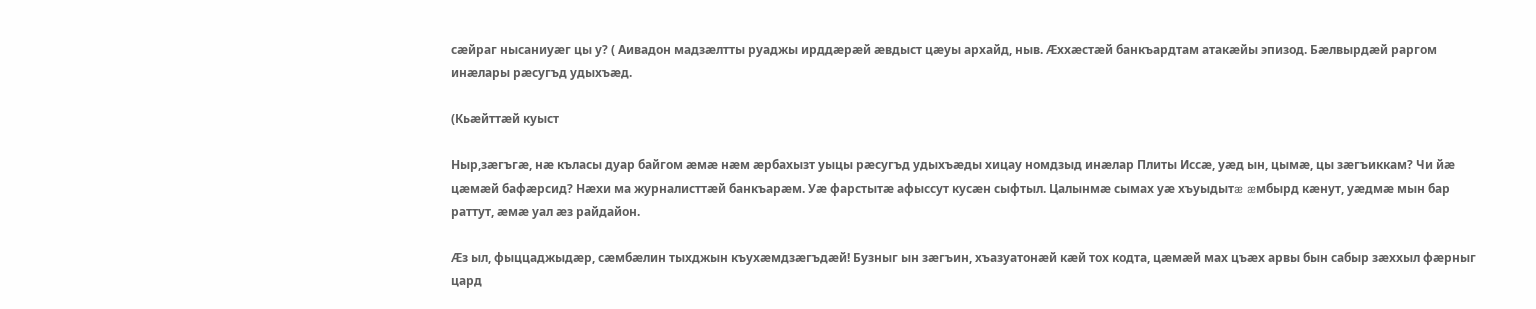сæйраг нысаниуæг цы у? ( Аивадон мадзæлтты руаджы ирддæрæй æвдыст цæуы архайд, ныв. Æххæстæй банкъардтам атакæйы эпизод. Бæлвырдæй раргом инæлары рæсугъд удыхъæд.

(Кьæйттæй куыст

Ныр,зæгъгæ, нæ къласы дуар байгом æмæ нæм æрбахызт уыцы рæсугъд удыхъæды хицау номдзыд инæлар Плиты Иссæ, уæд ын, цымæ, цы зæгъиккам? Чи йæ цæмæй бафæрсид? Нæхи ма журналисттæй банкъарæм. Уæ фарстытæ афыссут кусæн сыфтыл. Цалынмæ сымах уæ хъуыдытæ æмбырд кæнут, уæдмæ мын бар раттут, æмæ уал æз райдайон.

Æз ыл, фыццаджыдæр, сæмбæлин тыхджын къухæмдзæгъдæй! Бузныг ын зæгъин, хъазуатонæй кæй тох кодта, цæмæй мах цъæх арвы бын сабыр зæххыл фæрныг цард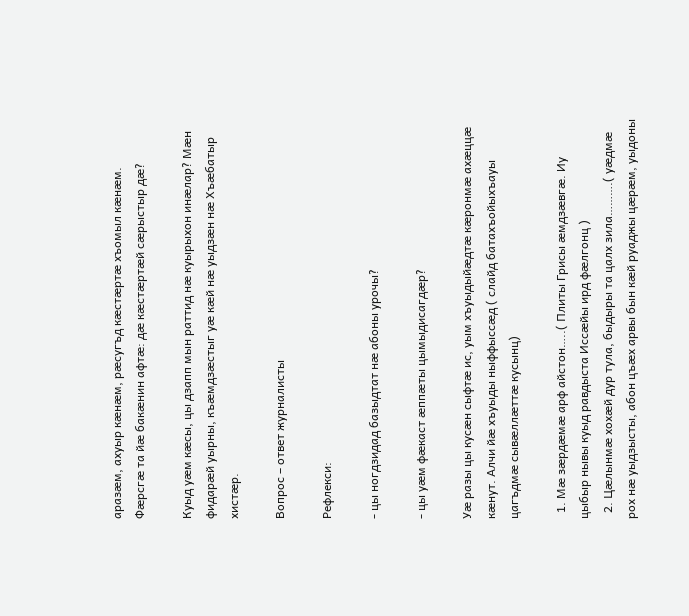аразæм, ахуыр кæнæм, рæсугъд кæстæртæ хъомыл кæнæм. Фæрсгæ та йæ бакæнин афтæ: дæ кæстæртæй сæрыстыр дæ?

Куыд уæм кæсы, цы дзапп мын раттид нæ куырыхон инæлар? Мæн фидарæй уырны, къæмдзæстыг уæ кæй нæ уыдзæн нæ Хъæбатыр хистæр.

Вопрос – ответ журналисты

Рефлекси:

- цы ногдзидад базыдтат нæ абоны урочы?

- цы уæм фæкаст æппæты цымыдисагдæр?

Уæ разы цы кусæн сыфтæ ис, уым хъуыдыйæдтæ кæронмæ ахæццæ кæнут. Алчи йæ хъуыды ныффыссæд ( слайд батахъойыхъауы цагъдмæ сывæллæттæ кусынц)

  1. Мæ зæрдæмæ арф айстон…..( Плиты Грисы æмдзæвгæ. Иу цыбыр нывы куыд равдыста Иссæйы ирд фæлгонц )
  2. Цæлынмæ хохæй дур тула, быдыры та цалх зила……….( уæдмæ рох нæ уыдзысты, абон цъæх арвы бын кæй руаджы цæрæм, уыдоны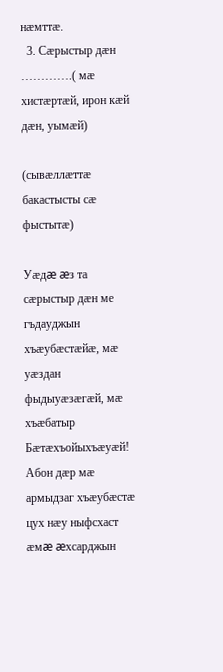нæмттæ.
  3. Сæрыстыр дæн ………….( мæ хистæртæй, ирон кæй дæн, уымæй)

(сывæллæттæ бакастысты сæ фыстытæ)

Уæдæ æз та сæрыстыр дæн ме гъдауджын хъæубæстæйæ, мæ уæздан фыдыуæзæгæй, мæ хъæбатыр Бæтæхъойыхъæуæй! Абон дæр мæ армыдзаг хъæубæстæ цух нæу ныфсхаст æмæ æхсарджын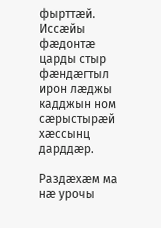фырттæй. Иссæйы фæдонтæ царды стыр фæндæгтыл ирон лæджы кадджын ном сæрыстырæй хæссынц дарддæр.

Раздæхæм ма нæ урочы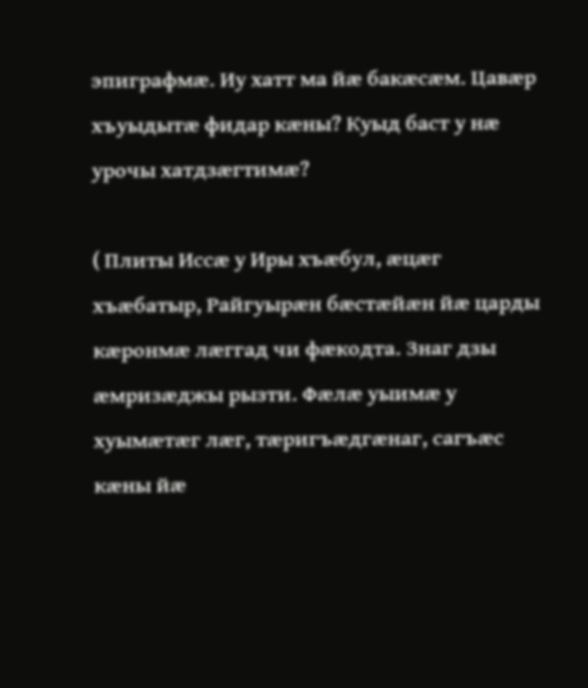эпиграфмæ. Иу хатт ма йæ бакæсæм. Цавæр хъуыдытæ фидар кæны? Куыд баст у нæ урочы хатдзæгтимæ?

( Плиты Иссæ у Иры хъæбул, æцæг хъæбатыр, Райгуырæн бæстæйæн йæ царды кæронмæ лæггад чи фæкодта. Знаг дзы æмризæджы рызти. Фæлæ уыимæ у хуымæтæг лæг, тæригъæдгæнаг, сагъæс кæны йæ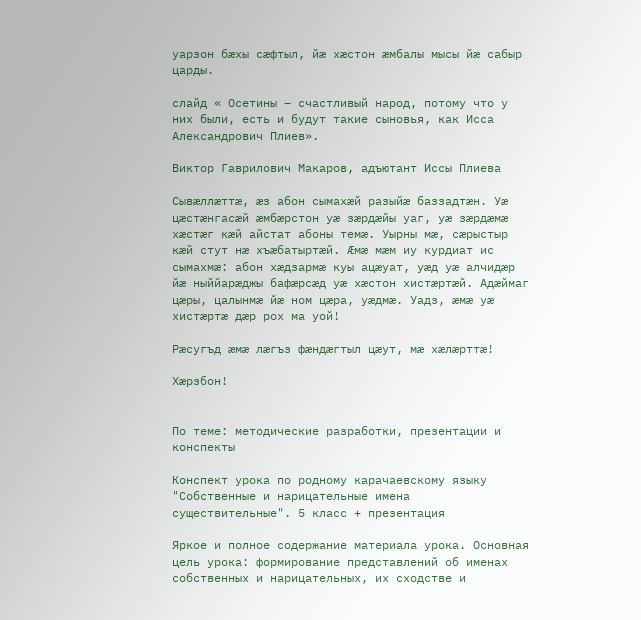уарзон бæхы сæфтыл, йæ хæстон æмбалы мысы йæ сабыр царды.

слайд « Осетины – счастливый народ, потому что у них были, есть и будут такие сыновья, как Исса Александрович Плиев».

Виктор Гаврилович Макаров, адъютант Иссы Плиева

Сывæллæттæ, æз абон сымахæй разыйæ баззадтæн. Уæ цæстæнгасæй æмбæрстон уæ зæрдæйы уаг, уæ зæрдæмæ хæстæг кæй айстат абоны темæ. Уырны мæ, сæрыстыр кæй стут нæ хъæбатыртæй. Æмæ мæм иу курдиат ис сымахмæ: абон хæдзармæ куы ацæуат, уæд уæ алчидæр йæ ныййарæджы бафæрсæд уæ хæстон хистæртæй. Адæймаг цæры, цалынмæ йæ ном цæра, уæдмæ. Уадз, æмæ уæ хистæртæ дæр рох ма уой!

Рæсугъд æмæ лæгъз фæндæгтыл цæут, мæ хæлæрттæ!

Хæрзбон!


По теме: методические разработки, презентации и конспекты

Конспект урока по родному карачаевскому языку "Собственные и нарицательные имена существительные". 5 класс + презентация

Яркое и полное содержание материала урока. Основная цель урока: формирование представлений об именах собственных и нарицательных, их сходстве и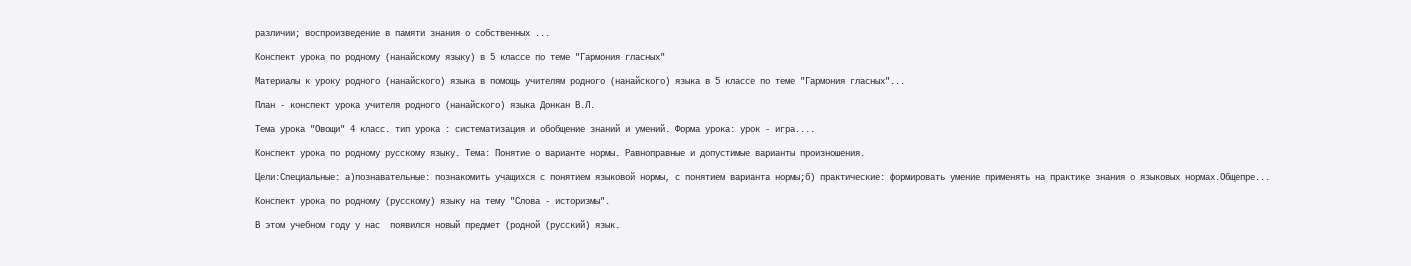различии; воспроизведение в памяти знания о собственных ...

Конспект урока по родному (нанайскому языку) в 5 классе по теме "Гармония гласных"

Материалы к уроку родного (нанайского) языка в помощь учителям родного (нанайского) языка в 5 классе по теме "Гармония гласных"...

План - конспект урока учителя родного (нанайского) языка Донкан В.Л.

Тема урока "Овощи" 4 класс. тип урока : систематизация и обобщение знаний и умений. Форма урока: урок - игра....

Конспект урока по родному русскому языку. Тема: Понятие о варианте нормы. Равноправные и допустимые варианты произношения.

Цели:Специальные: а)познавательные: познакомить учащихся с понятием языковой нормы, с понятием варианта нормы;б) практические: формировать умение применять на практике знания о языковых нормах.Общепре...

Конспект урока по родному (русскому) языку на тему "Слова - историзмы".

В этом учебном году у нас  появился новый предмет (родной (русский) язык.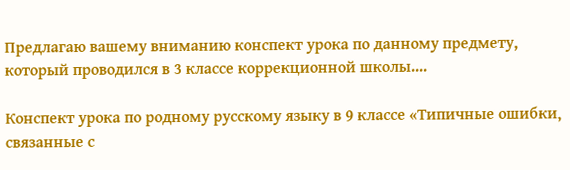Предлагаю вашему вниманию конспект урока по данному предмету, который проводился в 3 классе коррекционной школы....

Конспект урока по родному русскому языку в 9 классе «Типичные ошибки‚ связанные с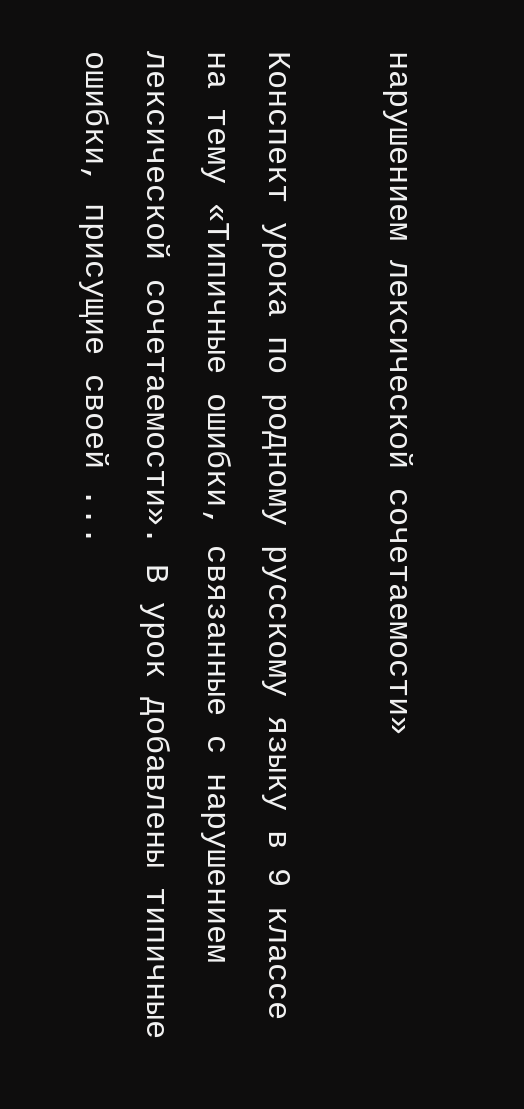нарушением лексической сочетаемости»

Конспект урока по родному русскому языку в 9 классе на тему «Типичные ошибки‚ связанные с нарушением лексической сочетаемости». В урок добавлены типичные ошибки, присущие своей ...